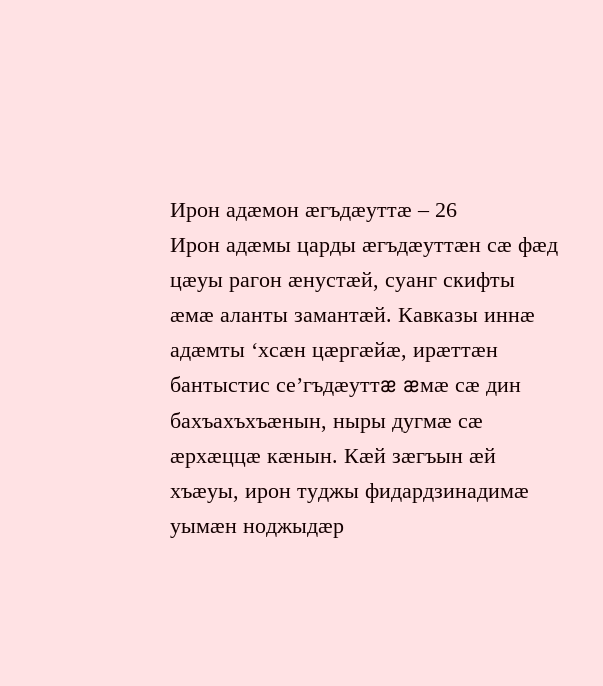Ирон адæмон æгъдæуттæ – 26
Ирон адæмы царды æгъдæуттæн сæ фæд цæуы рагон æнустæй, суанг скифты æмæ аланты замантæй. Кавказы иннæ адæмты ‘хсæн цæргæйæ, ирæттæн бантыстис се’гъдæуттæ æмæ сæ дин бахъахъхъæнын, ныры дугмæ сæ æрхæццæ кæнын. Кæй зæгъын æй хъæуы, ирон туджы фидардзинадимæ уымæн ноджыдæр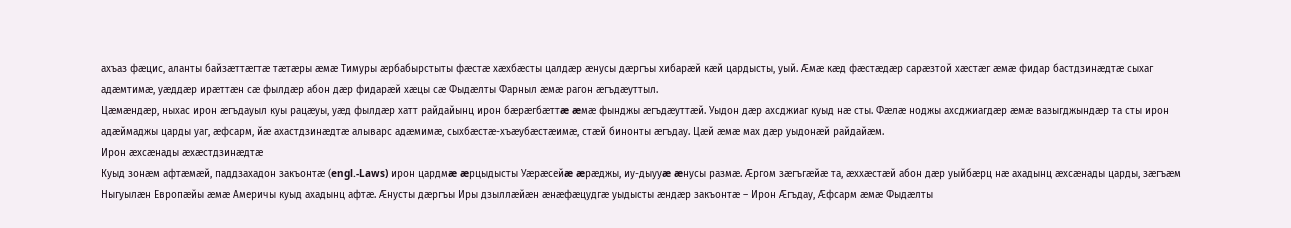ахъаз фæцис, аланты байзæттæгтæ тæтæры æмæ Тимуры æрбабырстыты фæстæ хæхбæсты цалдæр æнусы дæргъы хибарæй кæй цардысты, уый. Æмæ кæд фæстæдæр сарæзтой хæстæг æмæ фидар бастдзинæдтæ сыхаг адæмтимæ, уæддæр ирæттæн сæ фылдæр абон дæр фидарæй хæцы сæ Фыдæлты Фарныл æмæ рагон æгъдæуттыл.
Цæмæндæр, ныхас ирон æгъдауыл куы рацæуы, уæд фылдæр хатт райдайынц ирон бæрæгбæттæ æмæ фынджы æгъдæуттæй. Уыдон дæр ахсджиаг куыд нæ сты. Фæлæ ноджы ахсджиагдæр æмæ вазыгджындæр та сты ирон адæймаджы царды уаг, æфсарм, йæ ахастдзинæдтæ алыварс адæмимæ, сыхбæстæ-хъæубæстæимæ, стæй бинонты æгъдау. Цæй æмæ мах дæр уыдонæй райдайæм.
Ирон æхсæнады æхæстдзинæдтæ
Куыд зонæм афтæмæй, паддзахадон закъонтæ (engl.-Laws) ирон цардмæ æрцыдысты Уæрæсейæ æрæджы, иу-дыууæ æнусы размæ. Æргом зæгъгæйæ та, æххæстæй абон дæр уыйбæрц нæ ахадынц æхсæнады царды, зæгъæм Ныгуылæн Европæйы æмæ Америчы куыд ахадынц афтæ. Æнусты дæргъы Иры дзыллæйæн æнæфæцудгæ уыдысты æндæр закъонтæ – Ирон Æгъдау, Æфсарм æмæ Фыдæлты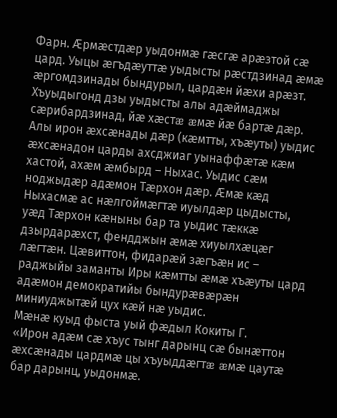Фарн. Æрмæстдæр уыдонмæ гæсгæ арæзтой сæ цард. Уыцы æгъдæуттæ уыдысты рæстдзинад æмæ æргомдзинады бындурыл, цардæн йæхи арæзт. Хъуыдыгонд дзы уыдысты алы адæймаджы сæрибардзинад, йæ хæстæ æмæ йæ бартæ дæр.
Алы ирон æхсæнады дæр (кæмтты, хъæуты) уыдис æхсæнадон царды ахсджиаг уынаффæтæ кæм хастой, ахæм æмбырд – Ныхас. Уыдис сæм ноджыдæр адæмон Тæрхон дæр. Æмæ кæд Ныхасмæ ас нæлгоймæгтæ иуылдæр цыдысты, уæд Тæрхон кæныны бар та уыдис тæккæ дзырдарæхст, фендджын æмæ хиуылхæцæг лæгтæн. Цæвиттон, фидарæй зæгъæн ис – раджыйы заманты Иры кæмтты æмæ хъæуты цард адæмон демократийы бындурæвæрæн миниуджытæй цух кæй нæ уыдис.
Мæнæ куыд фыста уый фæдыл Кокиты Г.
«Ирон адæм сæ хъус тынг дарынц сæ бынæттон æхсæнады цардмæ цы хъуыддæгтæ æмæ цаутæ бар дарынц, уыдонмæ.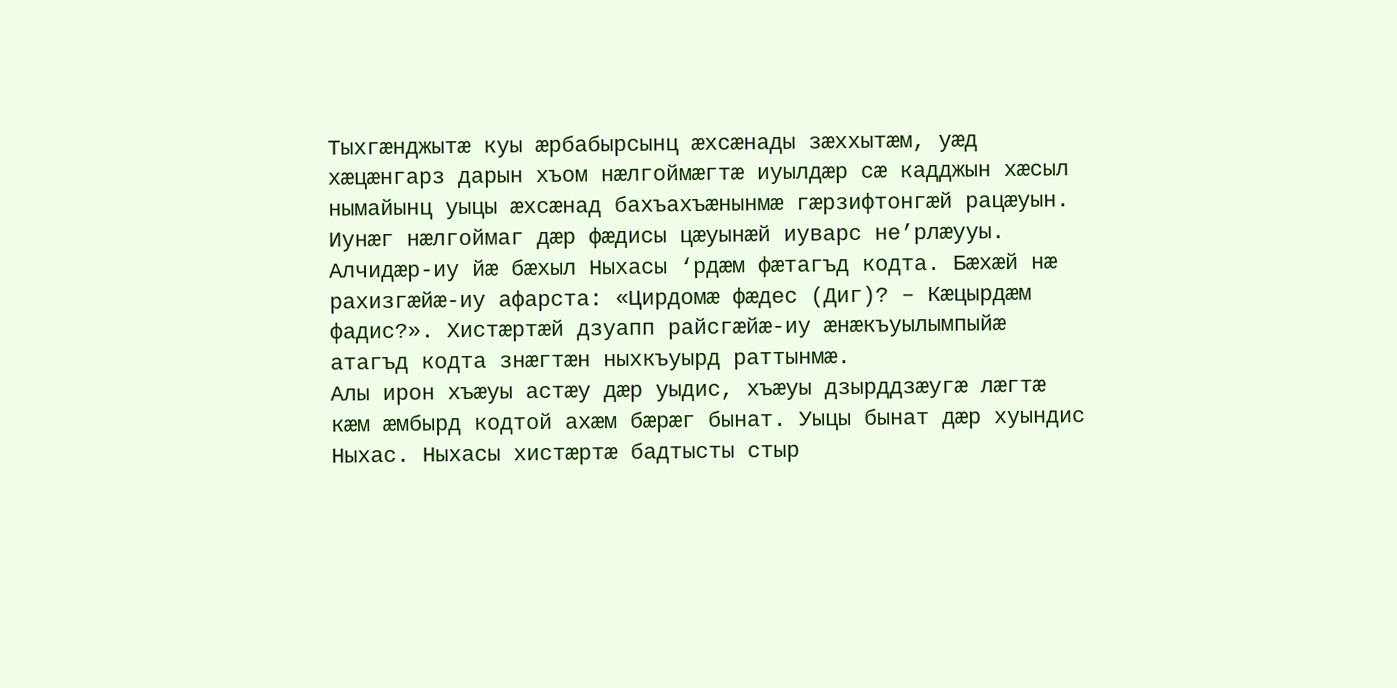Тыхгæнджытæ куы æрбабырсынц æхсæнады зæххытæм, уæд хæцæнгарз дарын хъом нæлгоймæгтæ иуылдæр сæ кадджын хæсыл нымайынц уыцы æхсæнад бахъахъæнынмæ гæрзифтонгæй рацæуын. Иунæг нæлгоймаг дæр фæдисы цæуынæй иуварс не’рлæууы. Алчидæр-иу йæ бæхыл Ныхасы ‘рдæм фæтагъд кодта. Бæхæй нæ рахизгæйæ-иу афарста: «Цирдомæ фæдес (Диг)? – Кæцырдæм фадис?». Хистæртæй дзуапп райсгæйæ-иу æнæкъуылымпыйæ атагъд кодта знæгтæн ныхкъуырд раттынмæ.
Алы ирон хъæуы астæу дæр уыдис, хъæуы дзырддзæугæ лæгтæ кæм æмбырд кодтой ахæм бæрæг бынат. Уыцы бынат дæр хуындис Ныхас. Ныхасы хистæртæ бадтысты стыр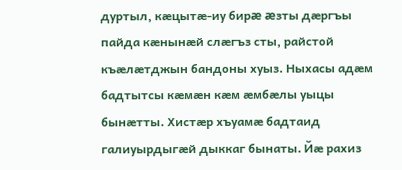дуртыл, кæцытæ-иу бирæ æзты дæргъы пайда кæнынæй слæгъз сты, райстой къæлæтджын бандоны хуыз. Ныхасы адæм бадтытсы кæмæн кæм æмбæлы уыцы бынæтты. Хистæр хъуамæ бадтаид галиуырдыгæй дыккаг бынаты. Йæ рахиз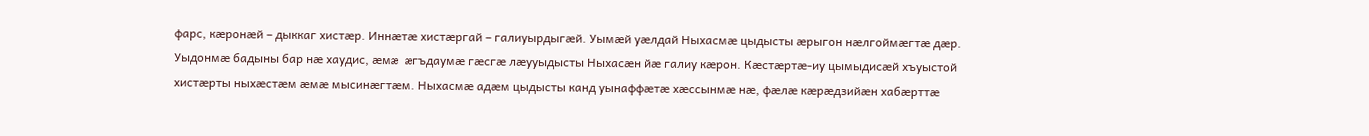фарс, кæронæй – дыккаг хистæр. Иннæтæ хистæргай – галиуырдыгæй. Уымæй уæлдай Ныхасмæ цыдысты æрыгон нæлгоймæгтæ дæр. Уыдонмæ бадыны бар нæ хаудис, æмæ æгъдаумæ гæсгæ лæууыдысты Ныхасæн йæ галиу кæрон. Кæстæртæ-иу цымыдисæй хъуыстой хистæрты ныхæстæм æмæ мысинæгтæм. Ныхасмæ адæм цыдысты канд уынаффæтæ хæссынмæ нæ, фæлæ кæрæдзийæн хабæрттæ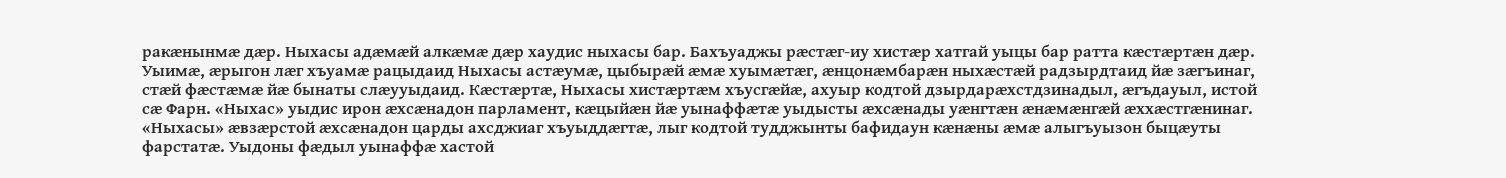ракæнынмæ дæр. Ныхасы адæмæй алкæмæ дæр хаудис ныхасы бар. Бахъуаджы рæстæг-иу хистæр хатгай уыцы бар ратта кæстæртæн дæр. Уыимæ, æрыгон лæг хъуамæ рацыдаид Ныхасы астæумæ, цыбырæй æмæ хуымæтæг, æнцонæмбарæн ныхæстæй радзырдтаид йæ зæгъинаг, стæй фæстæмæ йæ бынаты слæууыдаид. Кæстæртæ, Ныхасы хистæртæм хъусгæйæ, ахуыр кодтой дзырдарæхстдзинадыл, æгъдауыл, истой сæ Фарн. «Ныхас» уыдис ирон æхсæнадон парламент, кæцыйæн йæ уынаффæтæ уыдысты æхсæнады уæнгтæн æнæмæнгæй æххæстгæнинаг. «Ныхасы» æвзæрстой æхсæнадон царды ахсджиаг хъуыддæгтæ, лыг кодтой тудджынты бафидаун кæнæны æмæ алыгъуызон быцæуты фарстатæ. Уыдоны фæдыл уынаффæ хастой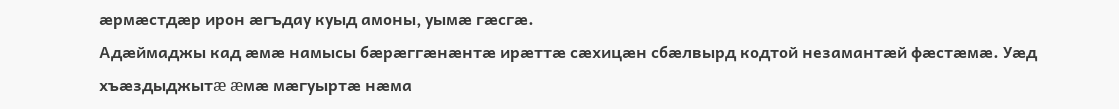æрмæстдæр ирон æгъдау куыд амоны, уымæ гæсгæ.
Адæймаджы кад æмæ намысы бæрæггæнæнтæ ирæттæ сæхицæн сбæлвырд кодтой незамантæй фæстæмæ. Уæд хъæздыджытæ æмæ мæгуыртæ нæма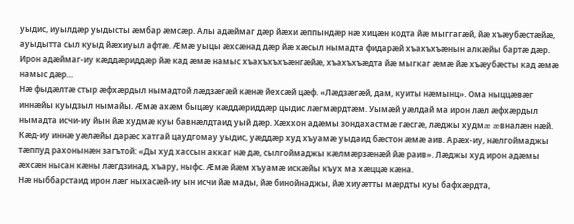уыдис, иуылдæр уыдысты æмбар æмсæр. Алы адæймаг дæр йæхи æппындæр нæ хицæн кодта йæ мыггагæй, йæ хъæубæстæйæ, ауыдытта сыл куыд йæхиуыл афтæ. Æмæ уыцы æхсæнад дæр йæ хæсыл нымадта фидарæй хъахъхъæнын алкæйы бартæ дæр. Ирон адæймаг-иу кæддæриддæр йæ кад æмæ намыс хъахъхъхъæнгæйæ, хъахъхъæдта йæ мыгкаг æмæ йæ хъæубæсты кад æмæ намыс дæр…
Нæ фыдæлтæ стыр æфхæрдыл нымадтой лæдзæгæй кæнæ йехсæй цæф. «Лæдзæгæй, дам, куиты нæмынц». Ома ныццæвæг иннæйы куыдзыл нымайы. Æмæ ахæм быцæу кæддæриддæр цыдис лæгмæрдтæм. Уымæй уæлдай ма ирон лæл æфхæрдыл нымадта исчи-иу йын йæ худмæ куы бавнæлдтаид уый дæр. Хæххон адæмы зондахастмæ гæсгæ, лæджы худмæ æвналæн нæй. Кæд-иу иннæ уæлæйы дарæс хатгай цаудгомау уыдис, уæддæр худ хъуамæ уыдаид бæстон æмæ аив. Арæх-иу, нæлгоймаджы тæппуд рахонынæн загътой: «Ды худ хассын аккаг нæ дæ, сылгоймаджы кæлмæрзæнæй йæ раив». Лæджы худ ирон адæмы æхсæн нысан кæны лæгдзинад, хъару, ныфс. Æмæ йæм хъуамæ искæйы къух ма хæццæ кæна.
Нæ ныббарстаид ирон лæг ныхасæй-иу ын исчи йæ мады, йæ бинойнаджы, йæ хиуæтты мæрдты куы бафхæрдта,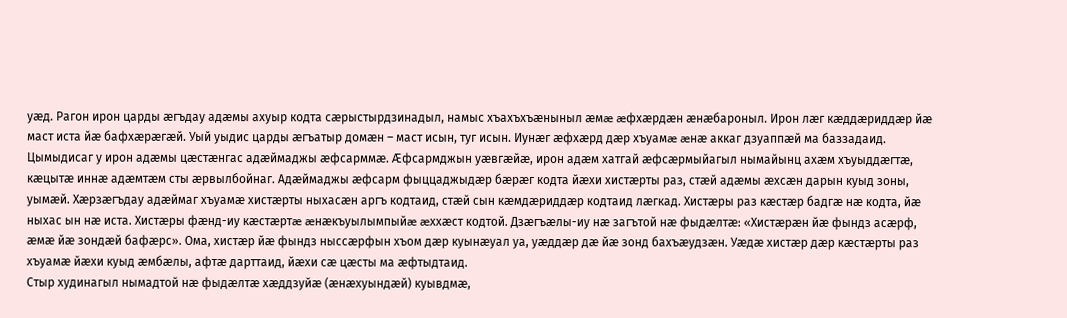уæд. Рагон ирон царды æгъдау адæмы ахуыр кодта сæрыстырдзинадыл, намыс хъахъхъæныныл æмæ æфхæрдæн æнæбароныл. Ирон лæг кæддæриддæр йæ маст иста йæ бафхæрæгæй. Уый уыдис царды æгъатыр домæн – маст исын, туг исын. Иунæг æфхæрд дæр хъуамæ æнæ аккаг дзуаппæй ма баззадаид.
Цымыдисаг у ирон адæмы цæстæнгас адæймаджы æфсарммæ. Æфсармджын уæвгæйæ, ирон адæм хатгай æфсæрмыйагыл нымайынц ахæм хъуыддæгтæ, кæцытæ иннæ адæмтæм сты æрвылбойнаг. Адæймаджы æфсарм фыццаджыдæр бæрæг кодта йæхи хистæрты раз, стæй адæмы æхсæн дарын куыд зоны, уымæй. Хæрзæгъдау адæймаг хъуамæ хистæрты ныхасæн аргъ кодтаид, стæй сын кæмдæриддæр кодтаид лæгкад. Хистæры раз кæстæр бадгæ нæ кодта, йæ ныхас ын нæ иста. Хистæры фæнд-иу кæстæртæ æнæкъуылымпыйæ æххæст кодтой. Дзæгъæлы-иу нæ загътой нæ фыдæлтæ: «Хистæрæн йæ фындз асæрф, æмæ йæ зондæй бафæрс». Ома, хистæр йæ фындз ныссæрфын хъом дæр куынæуал уа, уæддæр дæ йæ зонд бахъæудзæн. Уæдæ хистæр дæр кæстæрты раз хъуамæ йæхи куыд æмбæлы, афтæ дарттаид, йæхи сæ цæсты ма æфтыдтаид.
Стыр худинагыл нымадтой нæ фыдæлтæ хæддзуйæ (æнæхуындæй) куывдмæ,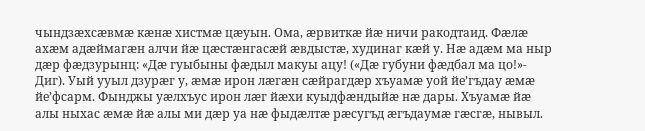чындзæхсæвмæ кæнæ хистмæ цæуын. Ома, æрвиткæ йæ ничи ракодтаид. Фæлæ ахæм адæймагæн алчи йæ цæстæнгасæй æвдыстæ, худинаг кæй у. Нæ адæм ма ныр дæр фæдзурынц: «Дæ гуыбыны фæдыл макуы ацу! («Дæ губуни фæдбал ма цо!»- Диг). Уый ууыл дзурæг у, æмæ ирон лæгæн сæйрагдæр хъуамæ уой йе’гъдау æмæ йе’фсарм. Фынджы уæлхъус ирон лæг йæхи куыдфæндыйæ нæ дары. Хъуамæ йæ алы ныхас æмæ йæ алы ми дæр уа нæ фыдæлтæ рæсугъд æгъдаумæ гæсгæ, нывыл.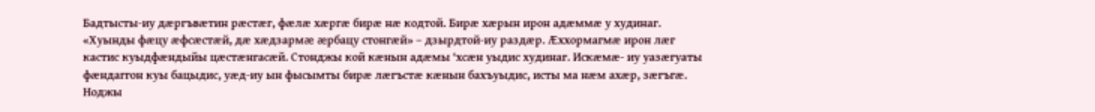Бадтысты-иу дæргъвæтин рæстæг, фæлæ хæргæ бирæ нæ кодтой. Бирæ хæрын ирон адæммæ у худинаг. «Хуынды фæцу æфсæстæй, дæ хæдзармæ æрбацу стонгæй» – дзырдтой-иу раздæр. Æххормагмæ ирон лæг кастис куыдфæндыйы цæстæнгасæй. Стонджы кой кæнын адæмы ‘хсæн уыдис худинаг. Искæмæ- иу уазæгуаты фæндаггон куы бацыдис, уæд-иу ын фысымты бирæ лæгъстæ кæнын бахъуыдис, исты ма нæм ахæр, зæгъгæ.
Ноджы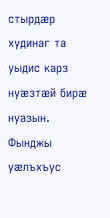стырдæр худинаг та уыдис карз нуæзтæй бирæ нуазын. Фынджы уæлъхъус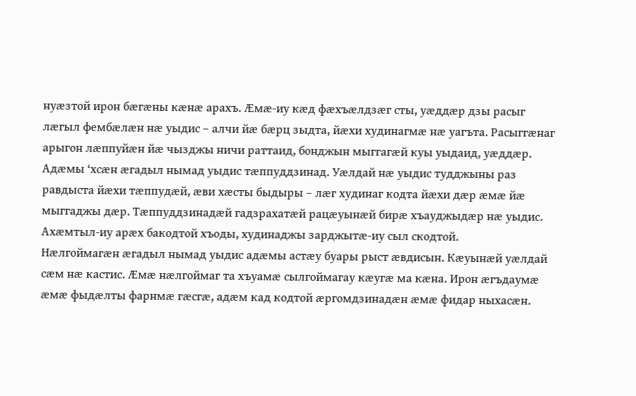нуæзтой ирон бæгæны кæнæ арахъ. Æмæ-иу кæд фæхъæлдзæг сты, уæддæр дзы расыг лæгыл фембæлæн нæ уыдис – алчи йæ бæрц зыдта, йæхи худинагмæ нæ уагъта. Расыггæнаг арыгон лæппуйæн йæ чызджы ничи раттаид, бонджын мыггагæй куы уыдаид, уæддæр.
Адæмы ‘хсæн æгадыл нымад уыдис тæппуддзинад. Уæлдай нæ уыдис тудджыны раз равдыста йæхи тæппудæй, æви хæсты быдыры – лæг худинаг кодта йæхи дæр æмæ йæ мыггаджы дæр. Тæппуддзинадæй гадзрахатæй рацæуынæй бирæ хъауджыдæр нæ уыдис. Ахæмтыл-иу арæх бакодтой хъоды, худинаджы зарджытæ-иу сыл скодтой.
Нæлгоймагæн æгадыл нымад уыдис адæмы астæу буары рыст æвдисын. Кæуынæй уæлдай сæм нæ кастис. Æмæ нæлгоймаг та хъуамæ сылгоймагау кæугæ ма кæна. Ирон æгъдаумæ æмæ фыдæлты фарнмæ гæсгæ, адæм кад кодтой æргомдзинадæн æмæ фидар ныхасæн.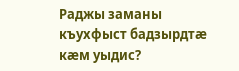Раджы заманы къухфыст бадзырдтæ кæм уыдис?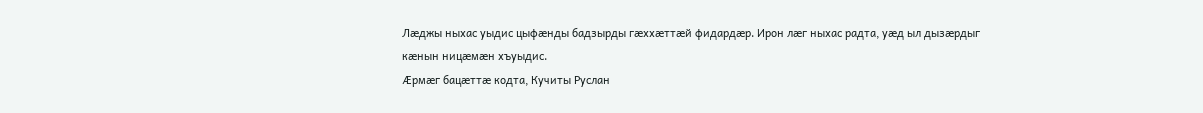Лæджы ныхас уыдис цыфæнды бадзырды гæххæттæй фидардæр. Ирон лæг ныхас радта, уæд ыл дызæрдыг кæнын ницæмæн хъуыдис.
Æрмæг бацæттæ кодта, Кучиты Руслан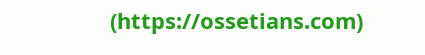(https://ossetians.com)